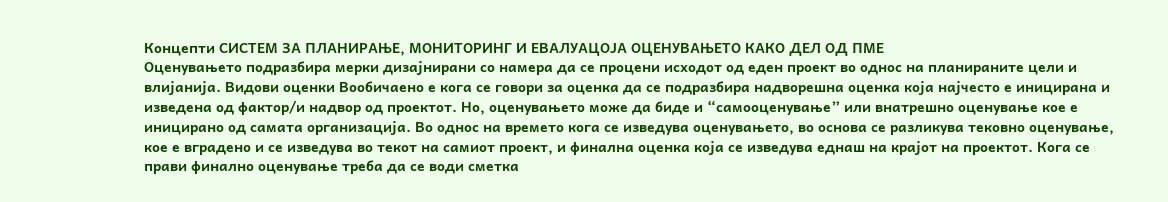Концепти СИСТЕМ ЗА ПЛАНИРАЊЕ, МОНИТОРИНГ И ЕВАЛУАЦОЈА ОЦЕНУВАЊЕТО КАКО ДЕЛ ОД ПМЕ
Оценувањето подразбира мерки дизајнирани со намера да се процени исходот од еден проект во однос на планираните цели и влијанија. Видови оценки Вообичаено е кога се говори за оценка да се подразбира надворешна оценка која најчесто е иницирана и изведена од фактор/и надвор од проектот. Но, оценувањето може да биде и “самооценување” или внатрешно оценување кое е иницирано од самата организација. Во однос на времето кога се изведува оценувањето, во основа се разликува тековно оценување, кое е вградено и се изведува во текот на самиот проект, и финална оценка која се изведува еднаш на крајот на проектот. Кога се прави финално оценување треба да се води сметка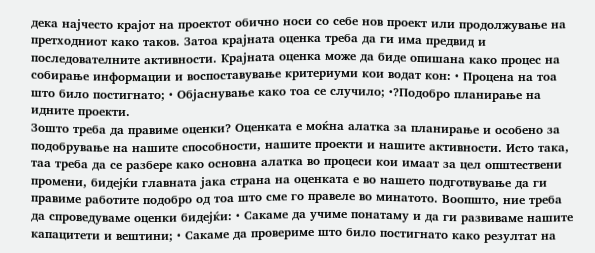дека најчесто крајот на проектот обично носи со себе нов проект или продолжување на претходниот како таков. Затоа крајната оценка треба да ги има предвид и последователните активности. Крајната оценка може да биде опишана како процес на собирање информации и воспоставување критериуми кои водат кон: • Процена на тоа што било постигнато; • Објаснување како тоа се случило; •?Подобро планирање на идните проекти.
Зошто треба да правиме оценки? Оценката е моќна алатка за планирање и особено за подобрување на нашите способности, нашите проекти и нашите активности. Исто така, таа треба да се разбере како основна алатка во процеси кои имаат за цел општествени промени, бидејќи главната јака страна на оценката е во нашето подготвување да ги правиме работите подобро од тоа што сме го правеле во минатото. Воопшто, ние треба да спроведуваме оценки бидејќи: • Сакаме да учиме понатаму и да ги развиваме нашите капацитети и вештини; • Сакаме да провериме што било постигнато како резултат на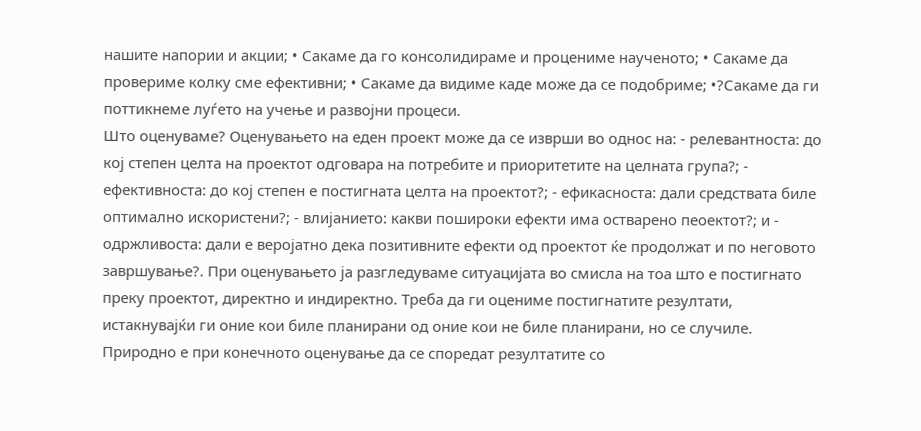нашите напории и акции; • Сакаме да го консолидираме и процениме наученото; • Сакаме да провериме колку сме ефективни; • Сакаме да видиме каде може да се подобриме; •?Сакаме да ги поттикнеме луѓето на учење и развојни процеси.
Што оценуваме? Оценувањето на еден проект може да се изврши во однос на: - релевантноста: до кој степен целта на проектот одговара на потребите и приоритетите на целната група?; - ефективноста: до кој степен е постигната целта на проектот?; - ефикасноста: дали средствата биле оптимално искористени?; - влијанието: какви пошироки ефекти има остварено пеоектот?; и - одржливоста: дали е веројатно дека позитивните ефекти од проектот ќе продолжат и по неговото завршување?. При оценувањето ја разгледуваме ситуацијата во смисла на тоа што е постигнато преку проектот, директно и индиректно. Треба да ги оцениме постигнатите резултати, истакнувајќи ги оние кои биле планирани од оние кои не биле планирани, но се случиле. Природно е при конечното оценување да се споредат резултатите со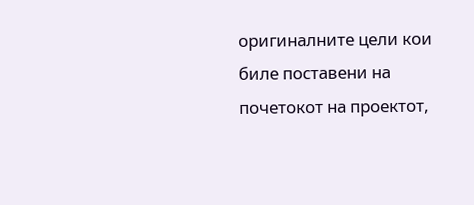оригиналните цели кои биле поставени на почетокот на проектот,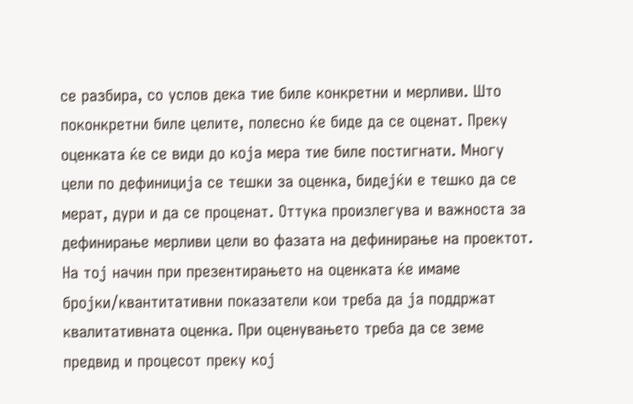се разбира, со услов дека тие биле конкретни и мерливи. Што поконкретни биле целите, полесно ќе биде да се оценат. Преку оценката ќе се види до која мера тие биле постигнати. Многу цели по дефиниција се тешки за оценка, бидејќи е тешко да се мерат, дури и да се проценат. Оттука произлегува и важноста за дефинирање мерливи цели во фазата на дефинирање на проектот. На тој начин при презентирањето на оценката ќе имаме бројки/квантитативни показатели кои треба да ја поддржат квалитативната оценка. При оценувањето треба да се земе предвид и процесот преку кој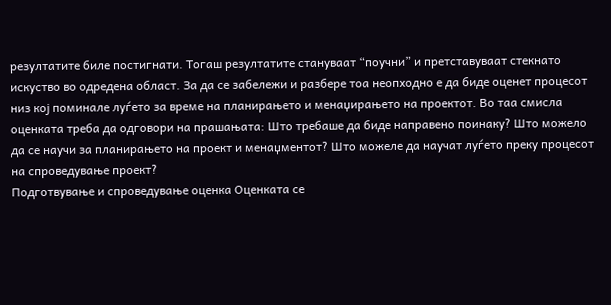резултатите биле постигнати. Тогаш резултатите стануваат “поучни” и претставуваат стекнато искуство во одредена област. За да се забележи и разбере тоа неопходно е да биде оценет процесот низ кој поминале луѓето за време на планирањето и менаџирањето на проектот. Во таа смисла оценката треба да одговори на прашањата: Што требаше да биде направено поинаку? Што можело да се научи за планирањето на проект и менаџментот? Што можеле да научат луѓето преку процесот на спроведување проект?
Подготвување и спроведување оценка Оценката се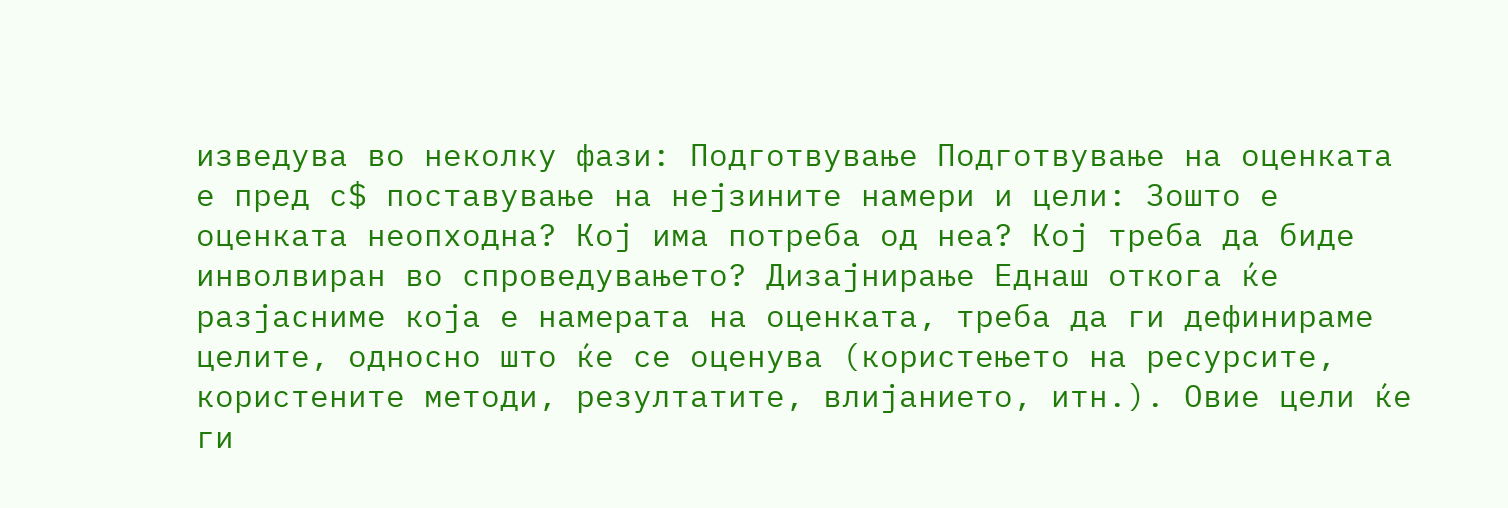изведува во неколку фази: Подготвување Подготвување на оценката е пред с$ поставување на нејзините намери и цели: Зошто е оценката неопходна? Кој има потреба од неа? Кој треба да биде инволвиран во спроведувањето? Дизајнирање Еднаш откога ќе разјасниме која е намерата на оценката, треба да ги дефинираме целите, односно што ќе се оценува (користењето на ресурсите, користените методи, резултатите, влијанието, итн.). Овие цели ќе ги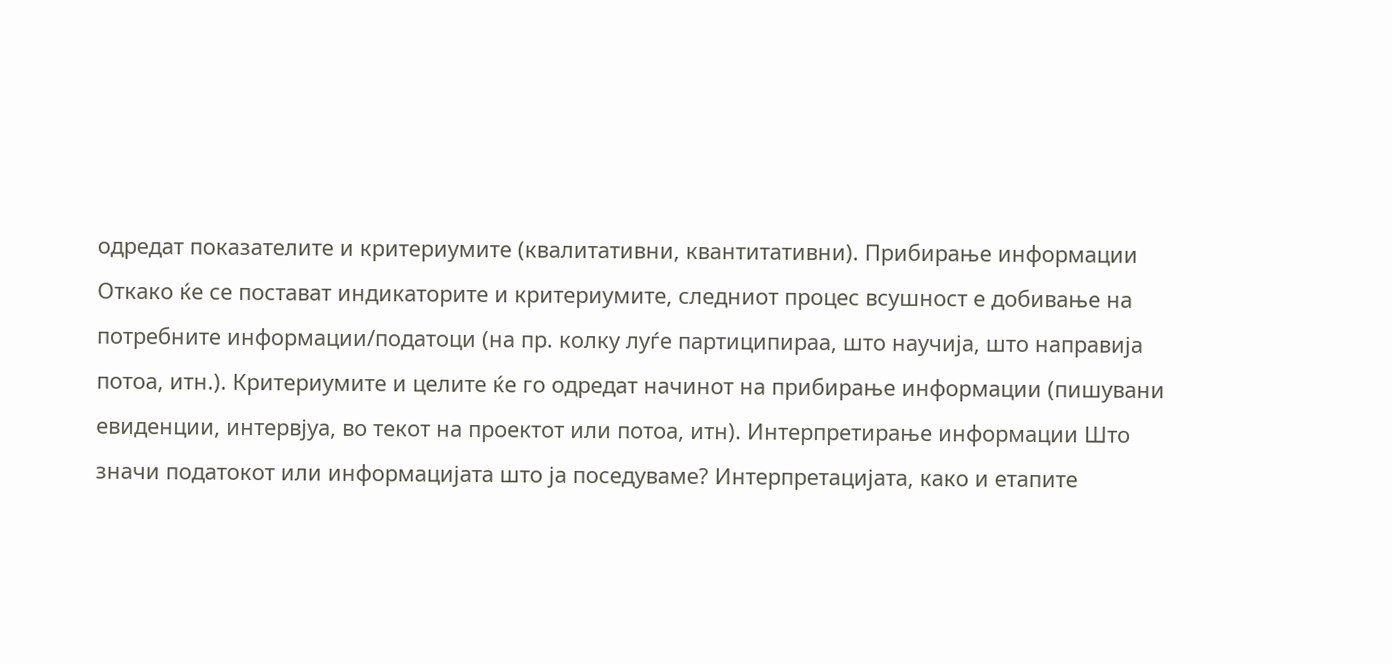одредат показателите и критериумите (квалитативни, квантитативни). Прибирање информации Откако ќе се постават индикаторите и критериумите, следниот процес всушност е добивање на потребните информации/податоци (на пр. колку луѓе партиципираа, што научија, што направија потоа, итн.). Критериумите и целите ќе го одредат начинот на прибирање информации (пишувани евиденции, интервјуа, во текот на проектот или потоа, итн). Интерпретирање информации Што значи податокот или информацијата што ја поседуваме? Интерпретацијата, како и етапите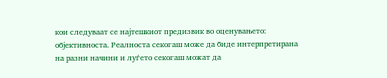кои следуваат се најтешкиот предизвик во оценувањето: објективноста. Реалноста секогаш може да биде интерпретирана на разни начини и луѓето секогаш можат да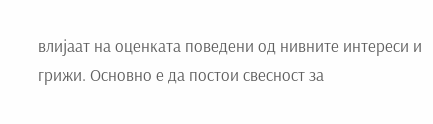влијаат на оценката поведени од нивните интереси и грижи. Основно е да постои свесност за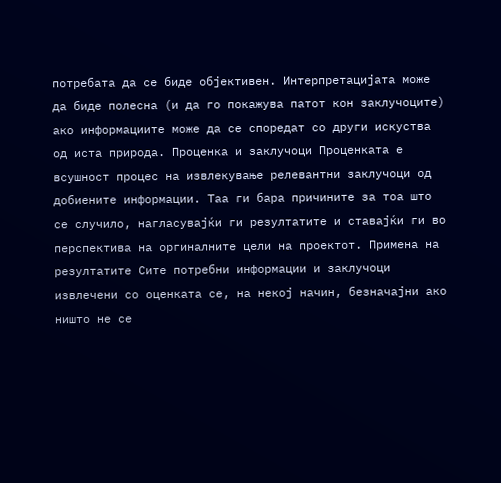потребата да се биде објективен. Интерпретацијата може да биде полесна (и да го покажува патот кон заклучоците) ако информациите може да се споредат со други искуства од иста природа. Проценка и заклучоци Проценката е всушност процес на извлекување релевантни заклучоци од добиените информации. Таа ги бара причините за тоа што се случило, нагласувајќи ги резултатите и ставајќи ги во перспектива на оргиналните цели на проектот. Примена на резултатите Сите потребни информации и заклучоци извлечени со оценката се, на некој начин, безначајни ако ништо не се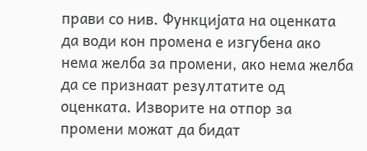прави со нив. Функцијата на оценката да води кон промена е изгубена ако нема желба за промени, ако нема желба да се признаат резултатите од оценката. Изворите на отпор за промени можат да бидат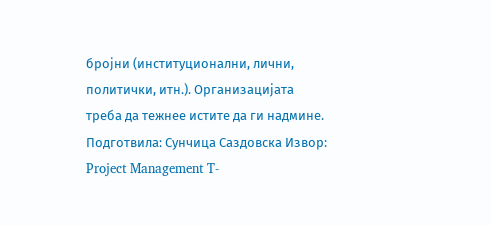бројни (институционални, лични, политички, итн.). Организацијата треба да тежнее истите да ги надмине.
Подготвила: Сунчица Саздовска Извор: Project Management T-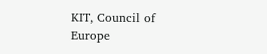KIT, Council of Europe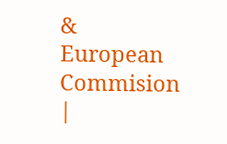& European Commision
|